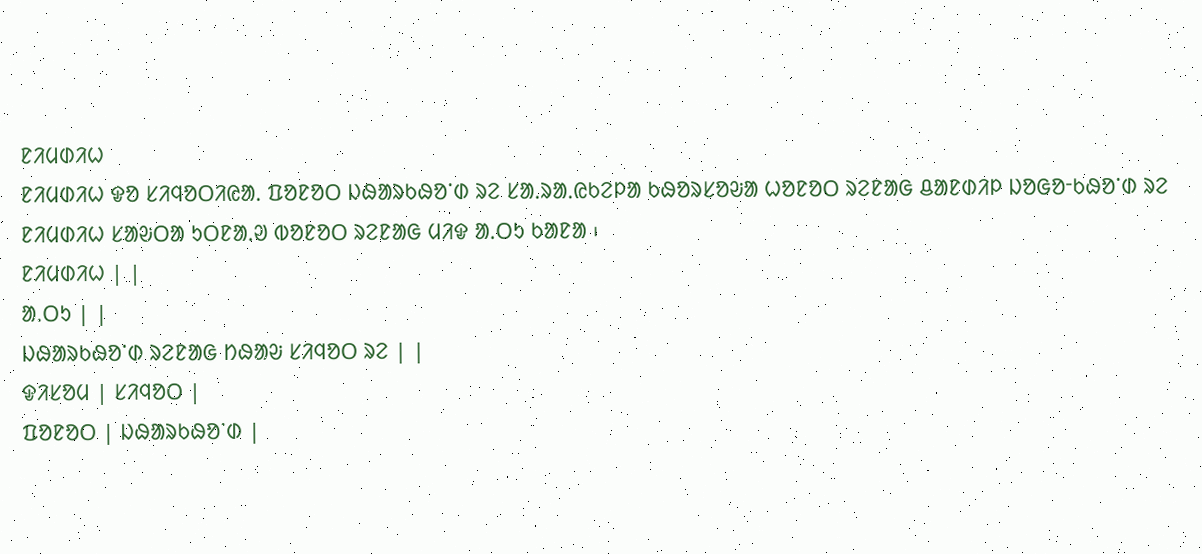ᱱᱤᱢᱰᱤᱦ
ᱱᱤᱢᱰᱤᱦ ᱫᱚ ᱥᱤᱧᱚᱛᱤᱭᱟᱹ ᱯᱚᱱᱚᱛ ᱡᱷᱟᱨᱠᱷᱚᱸᱰ ᱨᱮ ᱥᱟᱹᱨᱟᱹᱭᱠᱮᱞᱟ ᱠᱷᱚᱨᱥᱚᱶᱟ ᱦᱚᱱᱚᱛ ᱨᱮᱱᱟᱜ ᱪᱟᱱᱰᱤᱞ ᱡᱚᱜᱚᱼᱠᱷᱚᱸᱰ ᱨᱮ ᱱᱤᱢᱰᱤᱦ ᱥᱟᱶᱛᱟ ᱩᱛᱱᱟᱹᱣ ᱵᱚᱱᱚᱛ ᱨᱮᱱᱟᱜ ᱢᱤᱫ ᱟᱹᱛᱩ ᱠᱟᱱᱟ ᱾
ᱱᱤᱢᱰᱤᱦ | |
ᱟᱹᱛᱩ | |
ᱡᱷᱟᱨᱠᱷᱚᱸᱰ ᱨᱮᱱᱟᱜ ᱴᱷᱟᱶ ᱥᱤᱧᱚᱛ ᱨᱮ | |
ᱫᱤᱥᱚᱢ | ᱥᱤᱧᱚᱛ |
ᱯᱚᱱᱚᱛ | ᱡᱷᱟᱨᱠᱷᱚᱸᱰ |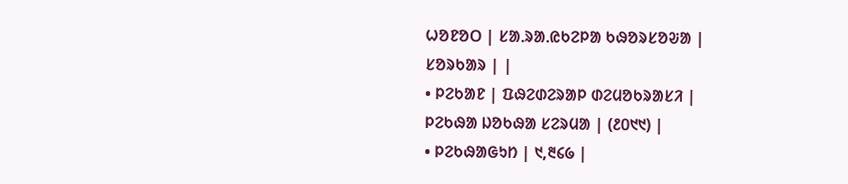ᱦᱚᱱᱚᱛ | ᱥᱟᱹᱨᱟᱹᱭᱠᱮᱞᱟ ᱠᱷᱚᱨᱥᱚᱶᱟ |
ᱥᱚᱨᱠᱟᱨ | |
• ᱞᱮᱠᱟᱱ | ᱯᱷᱮᱰᱮᱨᱟᱞ ᱰᱮᱢᱚᱠᱨᱟᱥᱤ |
ᱞᱮᱠᱷᱟ ᱡᱚᱠᱷᱟ ᱥᱮᱨᱢᱟ | (᱒᱐᱑᱑) |
• ᱞᱮᱠᱷᱟᱜᱩᱴ | ᱑,᱓᱔᱙ |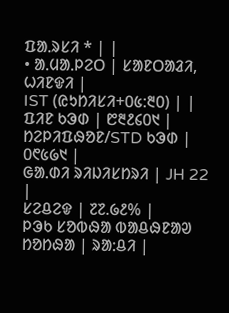ᱯᱟᱹᱨᱥᱤ * | |
• ᱟᱹᱢᱟᱹᱞᱮᱛ | ᱥᱟᱱᱛᱟᱲᱤ, ᱦᱤᱱᱫᱤ |
IST (ᱭᱩᱴᱤᱥᱤ+᱐᱕:᱓᱐) | |
ᱯᱤᱱ ᱠᱳᱰ | ᱘᱓᱒᱔᱐᱑ |
ᱴᱮᱞᱤᱯᱷᱚᱱ/STD ᱠᱳᱰ | ᱐᱖᱕᱙᱑ |
ᱜᱟᱹᱰᱤ ᱨᱤᱡᱤᱥᱴᱨᱤ | JH 22 |
ᱥᱮᱪᱮᱫ | ᱗᱗.᱙᱒% |
ᱞᱳᱠ ᱥᱚᱵᱷᱟ ᱵᱟᱪᱷᱱᱟᱣ ᱴᱚᱴᱷᱟ | ᱨᱟᱺᱪᱤ |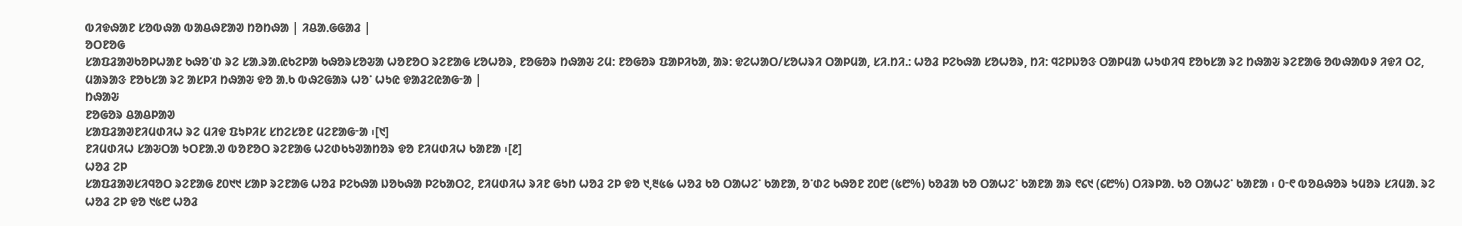ᱵᱤᱫᱷᱟᱱ ᱥᱚᱵᱷᱟ ᱵᱟᱪᱷᱱᱟᱣ ᱴᱚᱴᱷᱟ | ᱤᱪᱟᱹᱜᱜᱟᱲ |
ᱚᱛᱱᱚᱜ
ᱥᱟᱯᱲᱟᱣᱠᱚᱞᱦᱟᱱ ᱠᱷᱚᱸᱰ ᱨᱮ ᱥᱟᱹᱨᱟᱹᱭᱠᱮᱞᱟ ᱠᱷᱚᱨᱥᱚᱶᱟ ᱦᱚᱱᱚᱛ ᱨᱮᱱᱟᱜ ᱥᱚᱦᱚᱨ, ᱱᱚᱜᱚᱨ ᱴᱷᱟᱶ ᱮᱢ: ᱱᱚᱜᱚᱨ ᱯᱟᱞᱤᱠᱟ, ᱟᱨ: ᱫᱮᱦᱟᱛ/ᱥᱚᱦᱨᱤ ᱛᱟᱞᱢᱟ, ᱥᱤ.ᱴᱤ.: ᱦᱚᱲ ᱞᱮᱠᱷᱟ ᱥᱚᱦᱚᱨ, ᱴᱤ: ᱧᱮᱞᱡᱚᱝ ᱛᱟᱞᱢᱟ ᱦᱩᱰᱤᱧ ᱱᱚᱠᱥᱟ ᱨᱮ ᱴᱷᱟᱶ ᱨᱮᱱᱟᱜ ᱚᱵᱷᱟᱵᱽ ᱤᱫᱤ ᱛᱮ, ᱢᱟᱨᱟᱝ ᱱᱚᱠᱥᱟ ᱨᱮ ᱟᱥᱞᱤ ᱴᱷᱟᱶ ᱫᱚ ᱟᱹᱠ ᱵᱷᱮᱜᱟᱨ ᱦᱚᱸ ᱦᱩᱭ ᱫᱟᱲᱮᱭᱟᱜᱼᱟ |
ᱴᱷᱟᱶ
ᱱᱚᱜᱚᱨ ᱪᱟᱪᱞᱟᱣ
ᱥᱟᱯᱲᱟᱣᱱᱤᱢᱰᱤᱦ ᱨᱮ ᱢᱤᱫ ᱯᱩᱞᱤᱥ ᱥᱴᱮᱥᱚᱱ ᱢᱮᱱᱟᱜᱼᱟ ᱾[᱑]
ᱱᱤᱢᱰᱤᱦ ᱥᱟᱶᱛᱟ ᱩᱛᱱᱟᱹᱣ ᱵᱚᱱᱚᱛ ᱨᱮᱱᱟᱜ ᱦᱮᱰᱠᱩᱣᱟᱴᱚᱨ ᱫᱚ ᱱᱤᱢᱰᱤᱦ ᱠᱟᱱᱟ ᱾[᱒]
ᱦᱚᱲ ᱮᱞ
ᱥᱟᱯᱲᱟᱣᱥᱤᱧᱚᱛ ᱨᱮᱱᱟᱜ ᱒᱐᱑᱑ ᱥᱟᱞ ᱨᱮᱱᱟᱜ ᱦᱚᱲ ᱞᱮᱠᱷᱟ ᱡᱚᱠᱷᱟ ᱞᱮᱠᱟᱛᱮ, ᱱᱤᱢᱰᱤᱦ ᱨᱤᱱ ᱜᱩᱴ ᱦᱚᱲ ᱮᱞ ᱫᱚ ᱑,᱓᱕᱙ ᱦᱚᱲ ᱠᱚ ᱛᱟᱦᱮᱸ ᱠᱟᱱᱟ, ᱚᱸᱰᱮ ᱠᱷᱚᱱ ᱗᱐᱘ (᱕᱘%) ᱠᱚᱲᱟ ᱠᱚ ᱛᱟᱦᱮᱸ ᱠᱟᱱᱟ ᱟᱨ ᱖᱔᱑ (᱔᱘%) ᱛᱤᱨᱞᱟᱹ ᱠᱚ ᱛᱟᱦᱮᱸ ᱠᱟᱱᱟ ᱾ ᱐ᱼ᱖ ᱵᱚᱪᱷᱚᱨ ᱩᱢᱚᱨ ᱥᱤᱢᱟᱹ ᱨᱮ ᱦᱚᱲ ᱮᱞ ᱫᱚ ᱑᱕᱘ ᱦᱚᱲ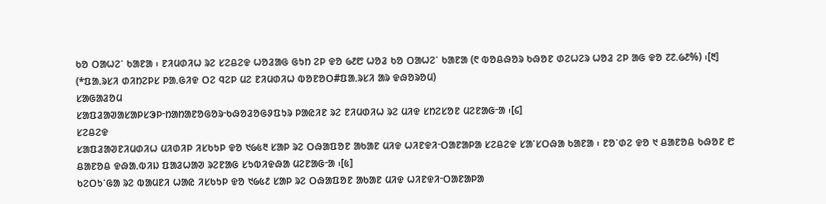ᱠᱚ ᱛᱟᱦᱮᱸ ᱠᱟᱱᱟ ᱾ ᱱᱤᱢᱰᱤᱦ ᱨᱮ ᱥᱮᱪᱮᱫ ᱦᱚᱲᱟᱜ ᱜᱩᱴ ᱮᱞ ᱫᱚ ᱙᱒᱘ ᱦᱚᱲ ᱠᱚ ᱛᱟᱦᱮᱸ ᱠᱟᱱᱟ (᱖ ᱵᱚᱪᱷᱚᱨ ᱠᱷᱚᱱ ᱰᱮᱦᱮᱨ ᱦᱚᱲ ᱮᱞ ᱟᱜ ᱫᱚ ᱗᱗.᱙᱒%) ᱾[᱓]
(*ᱯᱟᱹᱨᱥᱤ ᱰᱤᱴᱮᱞᱥ ᱞᱟᱹᱜᱤᱫ ᱛᱮ ᱧᱮᱞ ᱢᱮ ᱱᱤᱢᱰᱤᱦ ᱵᱚᱱᱚᱛ#ᱯᱟᱹᱨᱥᱤ ᱟᱨ ᱫᱷᱚᱨᱚᱢ)
ᱥᱟᱜᱟᱲᱚᱢ
ᱥᱟᱯᱲᱟᱣᱟᱥᱟᱞᱥᱳᱞᱼᱴᱟᱴᱟᱱᱚᱜᱚᱨᱼᱠᱷᱚᱲᱚᱜᱽᱯᱩᱨ ᱞᱟᱭᱤᱱ ᱨᱮ ᱱᱤᱢᱰᱤᱦ ᱨᱮ ᱢᱤᱫ ᱥᱴᱮᱥᱚᱱ ᱢᱮᱱᱟᱜᱼᱟ ᱾[᱔]
ᱥᱮᱪᱮᱫ
ᱥᱟᱯᱲᱟᱣᱱᱤᱢᱰᱤᱦ ᱢᱤᱰᱤᱞ ᱤᱥᱠᱩᱞ ᱫᱚ ᱑᱙᱕᱓ ᱥᱟᱞ ᱨᱮ ᱛᱷᱟᱯᱚᱱ ᱟᱠᱟᱱ ᱢᱤᱫ ᱦᱤᱱᱫᱤᱼᱛᱟᱱᱟᱞᱟ ᱥᱮᱪᱮᱫ ᱥᱟᱸᱥᱛᱷᱟ ᱠᱟᱱᱟ ᱾ ᱱᱚᱸᱰᱮ ᱫᱚ ᱑ ᱪᱟᱱᱚᱪ ᱠᱷᱚᱱ ᱘ ᱪᱟᱱᱚᱪ ᱫᱷᱟᱹᱵᱤᱡ ᱯᱟᱲᱦᱟᱣ ᱨᱮᱱᱟᱜ ᱥᱩᱵᱤᱫᱷᱟ ᱢᱮᱱᱟᱜᱼᱟ ᱾[᱕]
ᱠᱮᱛᱩᱸᱜᱟ ᱨᱮ ᱵᱟᱢᱱᱤ ᱦᱟᱭ ᱤᱥᱠᱩᱞ ᱫᱚ ᱑᱙᱕᱒ ᱥᱟᱞ ᱨᱮ ᱛᱷᱟᱯᱚᱱ ᱟᱠᱟᱱ ᱢᱤᱫ ᱦᱤᱱᱫᱤᱼᱛᱟᱱᱟᱞᱟ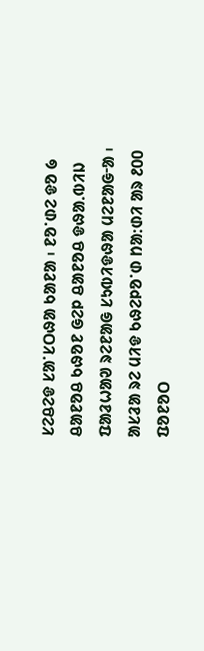ᱥᱮᱪᱮᱫ ᱥᱟᱸᱥᱛᱷᱟ ᱠᱟᱱᱟ ᱾ ᱱᱚᱸᱰᱮ ᱫᱚ ᱙ ᱪᱟᱱᱚᱪ ᱠᱷᱚᱱ ᱜᱮᱞ ᱪᱟᱱᱚᱪ ᱫᱷᱟᱹᱵᱤᱡ ᱯᱟᱲᱦᱟᱣ ᱨᱮᱱᱟᱜ ᱥᱩᱵᱤᱫᱷᱟ ᱢᱮᱱᱟᱜᱼᱟ ᱾ ᱟᱥᱲᱟ ᱨᱮ ᱢᱤᱫ ᱠᱷᱮᱞᱚᱸᱰ ᱴᱟᱺᱰᱤ ᱟᱨ ᱒᱐᱐ ᱯᱚᱱᱚᱛ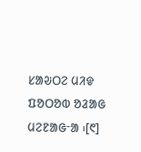ᱥᱟᱶᱛᱮ ᱢᱤᱫ ᱯᱚᱛᱚᱵ ᱚᱲᱟᱜ ᱢᱮᱱᱟᱜᱼᱟ ᱾[᱖]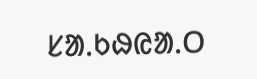ᱥᱟᱹᱠᱷᱭᱟᱹᱛ